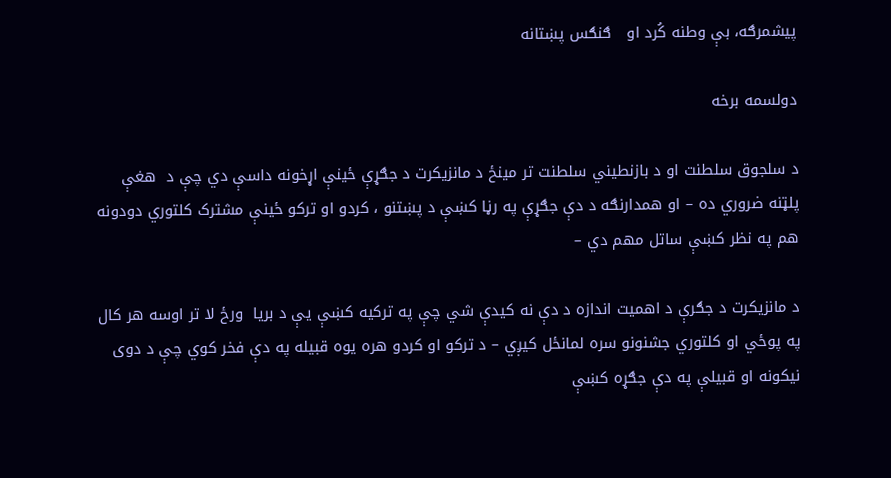پیشمرګه، بې وطنه کُرد او   ګنګس پښتانه

دولسمه برخه

د سلجوق سلطنت او د بازنطیني سلطنت تر مینځ د مانزیکرت د جګړې ځینې اړخونه داسې دي چې د  هغې پلټنه ضروري ده – او همدارنګه د دې جګړې په رڼا کښې د پښتنو ، کردو او ترکو ځینې مشترک کلتوري دودونه هم په نظر کښې ساتل مهم دي –

د مانزیکرت د جګرې د اهمیت اندازه د دې نه کیدې شي چې په ترکیه کښې یې د بریا  ورځ لا تر اوسه هر کال په پوځي او کلتوري جشنونو سره لمانځل کیږي – د ترکو او کردو هره یوه قبیله په دې فخر کوي چې د دوی نیکونه او قبیلې په دې جګړه کښې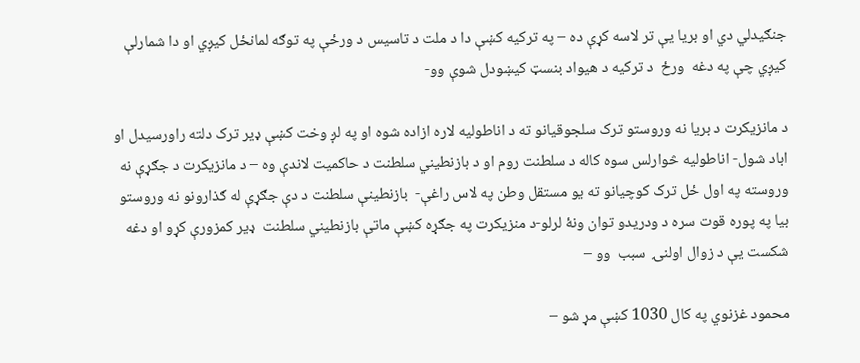جنګیدلي دي او بریا یې تر لاسه کړې ده – په ترکیه کښې دا د ملت د تاسیس د ورځې په توګه لمانځل کیږي او دا شمارلې کیږي چې په دغه  ورځ  د ترکیه د هیواد بنسټ کیښودل شوې وو-

د مانزیکرت د بریا نه وروستو ترک سلجوقیانو ته د اناطولیه لاره ازاده شوه او په لږ وخت کښې ډیر ترک دلته راورسیدل او اباد شول- اناطولیه څوارلس سوه کاله د سلطنت روم او د بازنطیني سلطنت د حاکمیت لاندې وه – د مانزیکرت د جګړې نه وروسته په اول ځل ترک کوچیانو ته یو مستقل وطن په لاس راغې-  بازنطینې سلطنت د دې جګړې له ګذارونو نه وروستو بیا په پوره قوت سره د ودریدو توان ونهٔ لرلو-د منزیکرت په جګړه کښې ماتې بازنطیني سلطنت  ډیر کمزورې کړو او دغه شکست یې د زوال اولنۍ  سبب  وو –

محمود غزنوي په کال 1030 کښې مړ شو –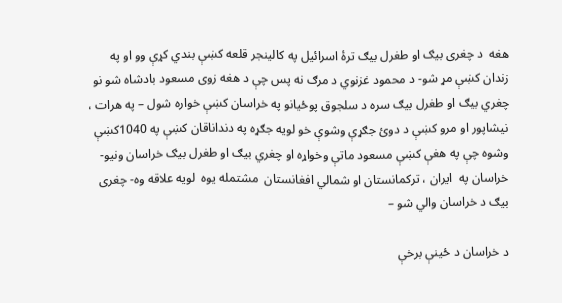هغه  د چغری بیګ او طغرل بیګ ترهٔ اسرائیل په کالینجر قلعه کښې بندي کړې وو او په زندان کښې مړ شو- د محمود غزنوي د مرګ نه پس چې د هغه زوی مسعود بادشاه شو نو چغري بیګ او طغرل بیګ سره د سلجوق پوځیانو په خراسان کښې خواره شول – په هرات ، نیشاپور او مرو کښې د دوئ جګړې وشوې خو لویه جګړه په دنداناقان کښې په 1040کښې وشوه چې په هغې کښې مسعود ماتې وخواړه او چغري بیګ او طغرل بیګ خراسان ونیو- خراسان په  ایران ، ترکمانستان او شمالي افغانستان  مشتمله یوه  لویه علاقه وه- چغری بیګ د خراسان والي شو –

د خراسان د ځینې برخې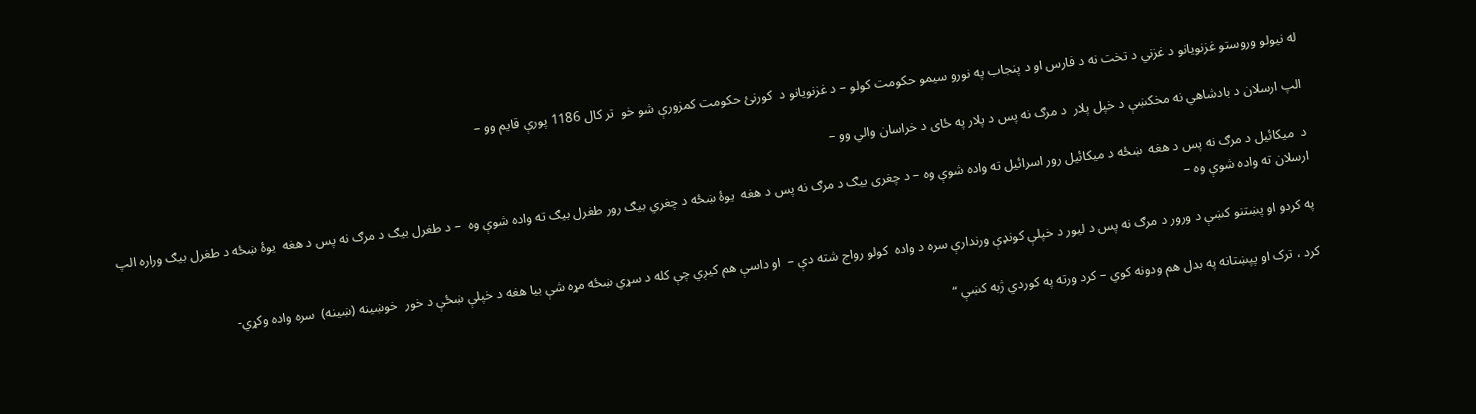له نیولو وروستو غزنویانو د غزني د تخت نه د فارس او د پنجاب په نورو سیمو حکومت کولو – د غزنویانو د  کورنئ حکومت کمزورې شو خو  تر کال 1186 پورې قایم وو –

الپ ارسلان د بادشاهي نه مخکښې د خپل پلار  د مرګ نه پس د پلار په ځای د خراسان والي وو –

د  میکائیل د مرګ نه پس د هغه  ښځه د میکائیل رور اسرائیل ته واده شوې وه – د چغری بیګ د مرګ نه پس د هغه  یوهٔ ښځه د چغري بیګ رور طغرل بیګ ته واده شوې وه  – د طغرل بیګ د مرګ نه پس د هغه  یوهٔ ښځه د طغرل بیګ وراره الپ ارسلان ته واده شوې وه –

په کردو او پښتنو کښې د ورور د مرګ نه پس د لیور د خپلې کونډې ورندارې سره د واده  کولو رواج شته دې –  او داسې هم کیږي چې کله د سړي ښځه مړه شې بیا هغه د خپلې ښځې د خور  خوښینه (ښینه)  سره واده وکړي-

کرد ، ترک او پپښتانه په بدل هم ودونه کوي – کرد ورته په کوردي ژبه کښې “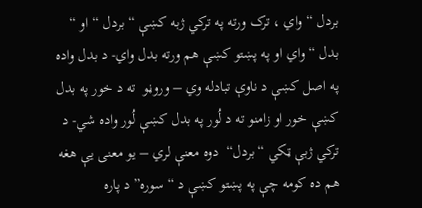بردل “ واي ، ترک ورته په ترکي ژبه کښې “ بردل “ او “ بدل “ واي او په پښتو کښې هم ورته بدل واي- د بدل واده په اصل کښې د ناوې تبادله وي – وروڼو  ته د خور په بدل کښې خور او زامنو ته د لُور په بدل کښې لُور واده شي- د ترکي ژبې ټکي “بردل“  دوه معنې لري – یو معنی یې هغه هم ده کومه چې په پښتو کښې د “ سوره” د پاره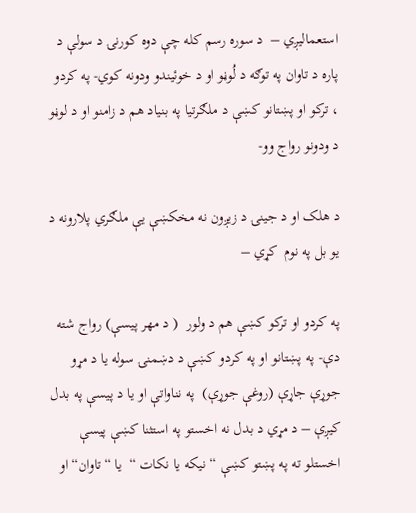استعمالیږي –  د سوره رسم کله چې دوه کورنۍ د سولې د پاره د تاوان په توګه د لُوڼو او د خوئیندو ودونه کوي- په کردو ، ترکو او پښتانو کښې د ملګرتیا په بنیاد هم د زامنو او د لوڼو د ودونو رواج وو-

د هلک او د جینۍ د زیږون نه مخکښې یې ملګري پلارونه د یو بل په نوم  کړي –

په کردو او ترکو کښې هم د ولور  ( د مهر پیسې) رواج شته دې- په پښتانو او په کردو کښې د دښمنۍ سوله یا د مړو جوړې جاړې (روغې جوړې)  په نناواتې او یا د پیسې په بدل کیږې – د مړي د بدل نه اخستو په استثنا کښې پیسې اخستلو ته په پښتو کښې “ نیکه یا نکات “  یا “تاوان“ او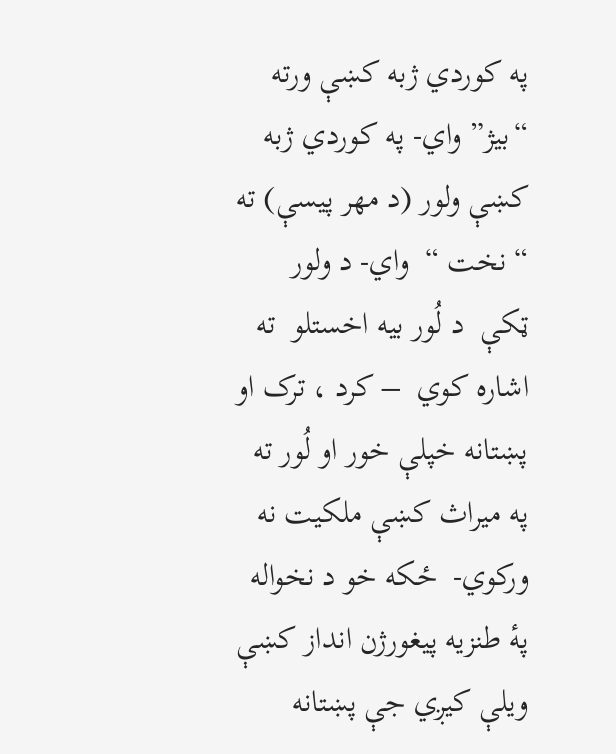په کوردي ژبه کښې ورته “بیژ” واي- په کوردي ژبه کښې ولور (د مهر پیسې) ته  “ نخت “  واي- د ولور ټکې  د لُور بیه اخستلو  ته اشاره کوي  – کرد ، ترک او پښتانه خپلې خور او لُور ته په میراث کښې ملکیت نه ورکوي-  ځکه خو د نخواله پهٔ طنزیه پیغورژن انداز کښې ویلې کیږي جې پښتانه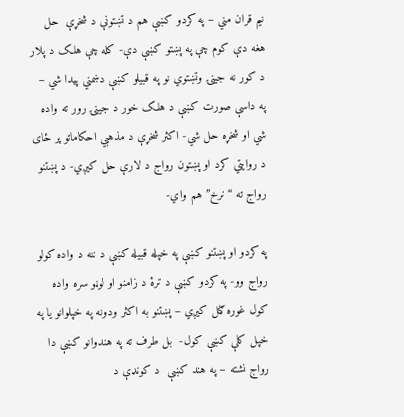نیم قران مني – په کردو کښې هم د تښتونې د شخړې  حل هغه دې کوم چې په پښتو کښې دې- کله چې هلک د پلار د کور نه جینۍ وتښتوي نو په قبیلو کښې دښمني پیدا شي –  په داسې صورت کښې د هلک خور د جینۍ رور ته واده شي او شخړه حل شي- اکثر شخړې د مذهبي احکاماتو پر ځای د روایتي کرد او پښتون رواج د لارې حل کیږي- د پښتنو رواج ته “ نرخ” هم واي-

په کردو او پښتنو کښې په خپله قبیله کښې د ننه د واده کولو رواج وو- په کردو کښې د ترهٔ د زامنو او لوڼو سره واده کول غوره ګڼل کیږي – پښتنو به اکثر ودونه په خپلوانو یا په خپل کلې کښې کول-  بل طرف ته په هندوانو کښې دا رواج نشته – په هند کښې  د کونډې د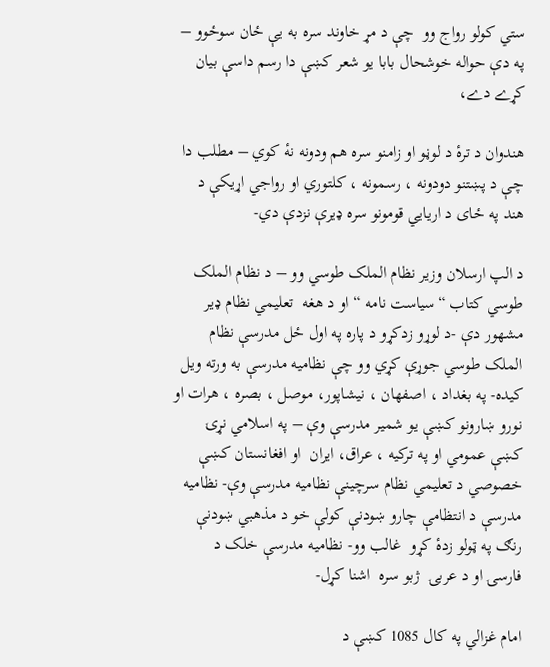ستي کولو رواج وو  چې د مړ خاوند سره به یې ځان سوځوو – په دې حواله خوشحال بابا يو شعر کښې دا رسم داسې بيان کړے دے،

هندوان د ترهٔ د لوڼو او زامنو سره هم ودونه نهٔ کوي – مطلب دا چې د پښتنو دودونه ، رسمونه ، کلتوري او رواجي اړیکې د هند په ځای د اریایي قومونو سره ډیرې نزدې دي-

د الپ ارسلان وزیر نظام الملک طوسي وو – د نظام الملک طوسي کتاب “سیاست نامه “ او د هغه  تعلیمي نظام ډیر مشهور دې -د لوړو زدکړو د پاره په اول ځل مدرسې نظام الملک طوسي جوړې کړي وو چې نظامیه مدرسې به ورته ویل کیده- په بغداد ، اصفهان ، نیشاپور، موصل ، بصره ، هرات او نورو ښارونو کښې یو شمیر مدرسې وې – په اسلامي نړۍ کښې عمومي او په ترکیه ، عراق، ایران  او افغانستان کښې خصوصي د تعلیمي نظام سرچینې نظامیه مدرسې وې- نظامیه مدرسې د انتظامې چارو ښودنې کولې خو د مذهبي ښودنې رنګ په ټولو زدهٔ کړو  غالب وو- نظامیه مدرسې خلک د  فارسۍ او د عربۍ  ژبو سره  اشنا کړل-

امام غزالي په کال 1085 کښې د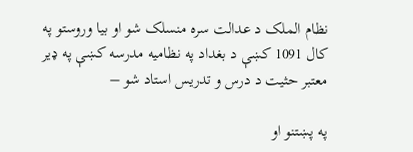نظام الملک د عدالت سره منسلک شو او بیا وروستو په کال 1091 کښې د بغداد په نظامیه مدرسه کښې په ډیر معتبر حثیت د درس و تدریس استاد شو –

په پښتنو او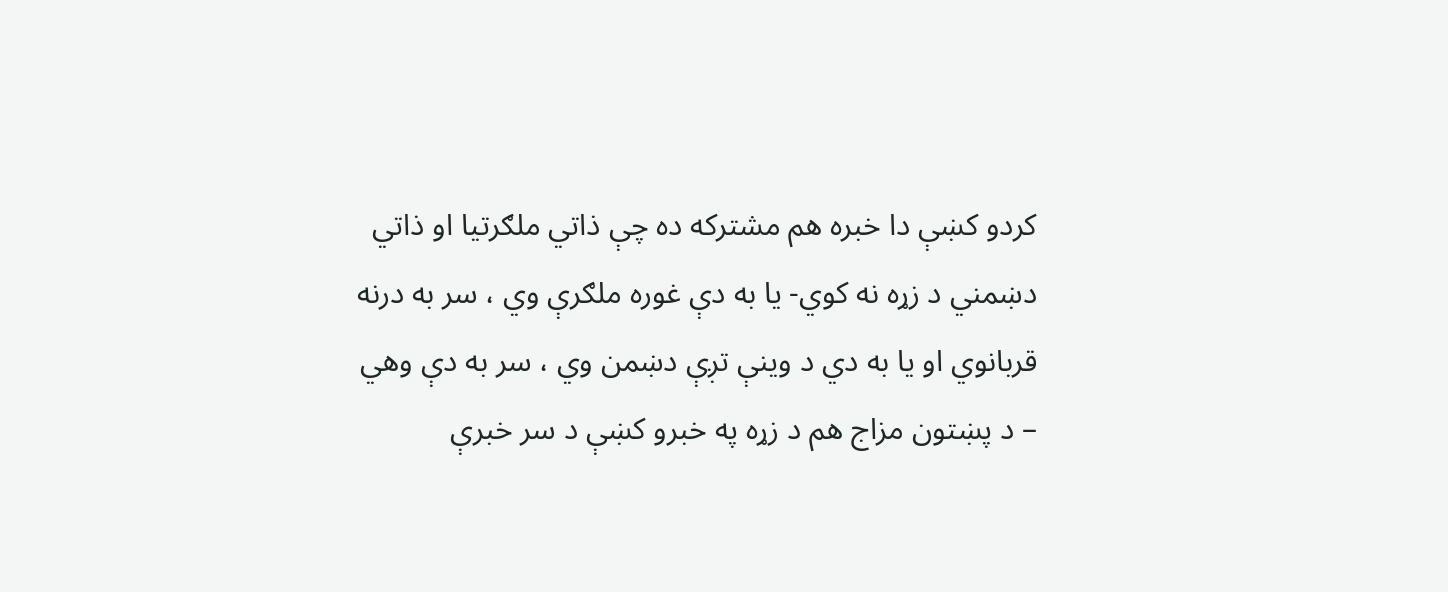کردو کښې دا خبره هم مشترکه ده چې ذاتي ملګرتیا او ذاتي دښمني د زړه نه کوي- یا به دې غوره ملګرې وي ، سر به درنه قربانوي او یا به دي د وینې تږې دښمن وي ، سر به دې وهي – د پښتون مزاج هم د زړه په خبرو کښې د سر خبرې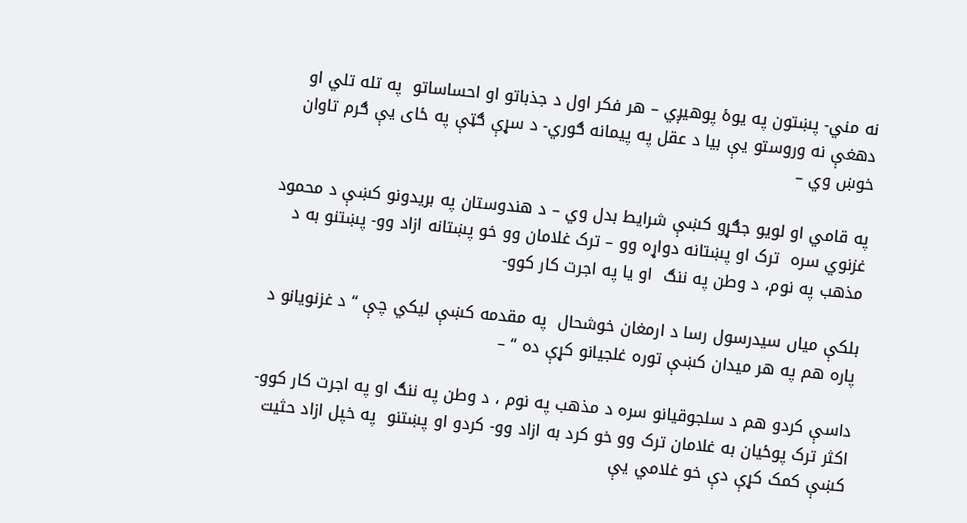نه مني- پښتون په یوهٔ پوهیږي – هر فکر اول د جذباتو او احساساتو  په تله تلي او دهغې نه وروستو یې بیا د عقل په پیمانه ګوري- د سړې ګټې په ځای یې ګرم تاوان خوښ وي –

په قامي او لویو جګړو کښې شرایط بدل وي – د هندوستان په بریدونو کښې د محمود غزنوي سره  ترک او پښتانه دواړه وو – ترک غلامان وو خو پښتانه ازاد وو- پښتنو به د مذهب په نوم، د وطن په ننګ  او یا په اجرت کار کوو-

بلکې میاں سیدرسول رسا د ارمغان خوشحال  په مقدمه کښې لیکي چې “ د غزنویانو د پاره هم په هر میدان کښې توره غلجیانو کړې ده “ –

داسې کردو هم د سلجوقیانو سره د مذهب په نوم ، د وطن په ننګ او په اجرت کار کوو- اکثر ترک پوځیان به غلامان ترک وو خو کرد به ازاد وو- کردو او پښتنو  په خپل ازاد حثیت کښې کمک کړې دې خو غلامي یې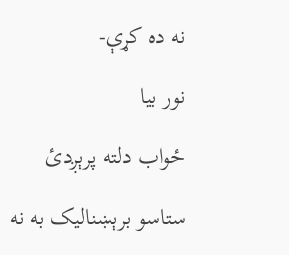نه ده کړې-

نور بیا

ځواب دلته پرېږدئ

ستاسو برېښناليک به نه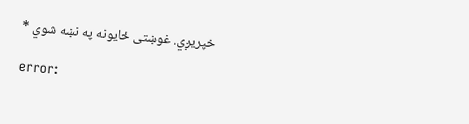خپريږي. غوښتى ځایونه په نښه شوي *

error: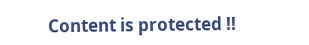Content is protected !!